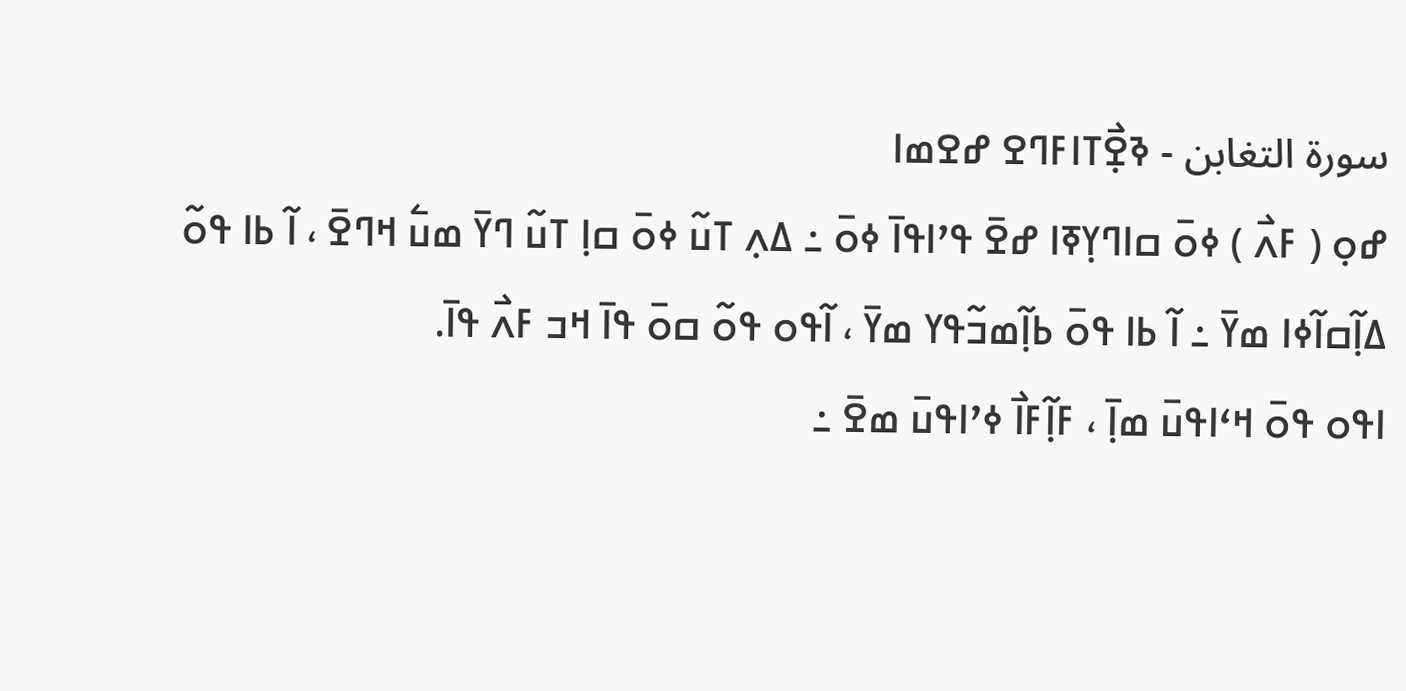سورة التغابن - ߢߐ߲߯ߠߊߓߣߐ ߝߐߘߊ
ߝߋ߲ ( ߓߍ߯ ) ߦߋ߫ ߛߊߣߌ߲ߧߊ ߝߐ߫ ߟߴߊߟߊ߫ ߦߋ߫ ߸ ߡߍ߲ ߠߎ߬ ߦߋ߫ ߛߊ߲ ߠߎ߬ ߣߌ߫ ߘߎ߱ ߞߣߐ߫ ، ߊ߬ ߕߊ ߟߋ߬ ߡߊ߲߬ߛߊ߬ߦߊ ߘߌ߫ ߸ ߊ߬ ߕߊ ߟߋ߫ ߕߊ߲߬ߘߏ߬ߟߌ ߘߌ߫ ، ߊ߬ߟߋ ߟߋ߬ ߛߋ߫ ߟߊ߫ ߞߏ ߓߍ߯ ߟߊ߫.
ߊߟߋ ߟߋ߫ ߞߵߊߟߎ߫ ߘߊ߲߫ ، ߓߊ߲߬ߓߊ߯ ߦߴߊߟߎ߫ ߘߐ߫ ߸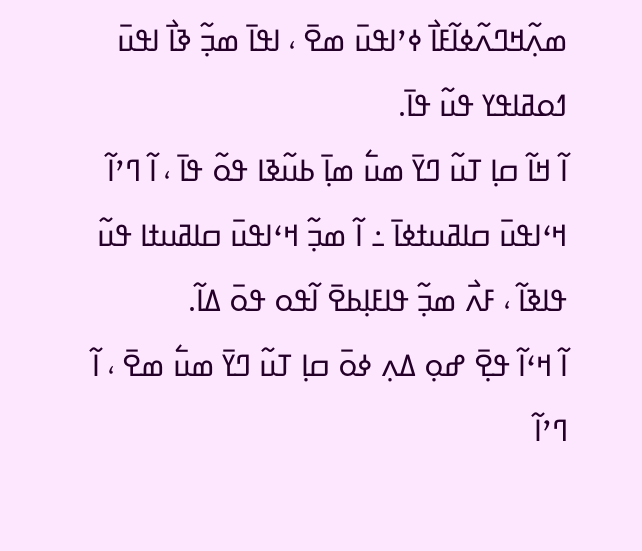ߘߍ߲߬ߞߣߍ߬ߦߊ߬ߓߊ߯ ߦߴߊߟߎ߫ ߘߐ߫ ، ߊߟߊ߫ ߘߏ߲߬ ߢߊ߯ ߊߟߎ߫ ߗߋߥߊߟߌ ߟߎ߬ ߟߊ߫.
ߊ߬ ߞߊ߬ ߛߊ߲ ߠߎ߬ ߣߌ߫ ߘߎ߱ ߘߊ߲߫ ߕߎ߬ߢߊ ߟߋ߬ ߟߊ߫ ، ߊ߬ ߣߴߊ߬ ߞߵߊߟߎ߫ ߛߊߥߎߙߦߊ߫ ߸ ߊ߬ ߘߏ߲߬ ߞߵߊߟߎ߫ ߛߊߥߎߙߊ ߟߎ߬ ߟߊߢߊ߬ ، ߓߍ߯ ߘߏ߲߬ ߟߊߓߊ߲ߕߐ߫ ߊ߬ߟߋ ߟߋ߫ ߡߊ߬.
ߊ߬ ߞߵߊ߬ ߟߐ߲߫ ߝߋ߲ ߡߍ߲ ߦߋ߫ ߛߊ߲ ߠߎ߬ ߣߌ߫ ߘߎ߱ ߘߐ߫ ، ߊ߬ ߣߴߊ߬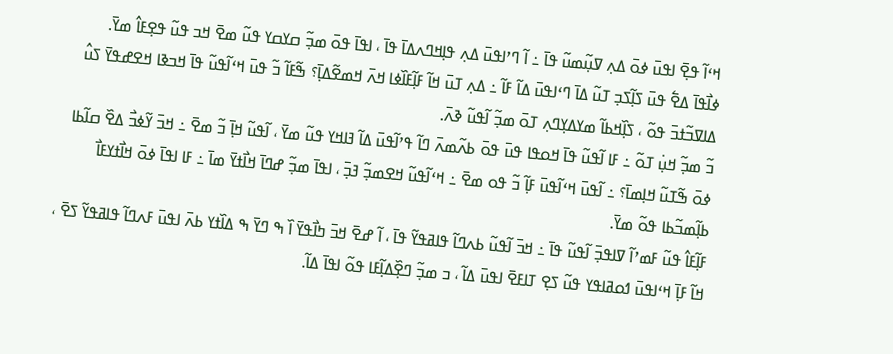ߞߵߊ߬ ߟߐ߲߫ ߊߟߎ߫ ߦߋ߫ ߡߍ߲ ߜߎ߲߬ߘߎ߬ ߟߊ߫ ߸ ߊ߬ ߣߴߊߟߎ߫ ߡߍ߲ ߟߊ߲ߞߣߍߡߊ߫ ߟߊ߫ ، ߊߟߊ߫ ߟߋ߫ ߘߏ߲߬ ߛߌߛߌ ߟߎ߬ ߘߐ߫ ߞߏ ߟߎ߬ ߟߐ߲ߓߊ߮ ߘߌ߫.
ߦߊ߯ߟߊ߫ ߡߐ߱ ߟߎ߫ ߖߊ߲߬ߖߏ߲ ߠߎ߬ ߡߊ߫ ߣߵߊߟߎ߫ ߡߊ߬ ߓߊ߬ ߸ ߡߍ߲ ߠߎ߫ ߞߊ߬ ߓߊ߲߬ߓߊ߰ߦߊ ߞߍ߫ ߞߘߐ߬ߡߊ߲߫؟ ߒ߬ߓߊ߬ ߏ߬ ߟߎ߫ ߞߵߊ߬ߟߎ߬ ߟߊ߫ ߞߏߢߊ ߞߐߝߟߌ߫ ߖߎ߮ ߡߊߜߏ߬ߙߏ߫ ߟߋ߬ ، ߖߊ߲߰ߞߕߊ߬ ߘߌߡߌ߲ߣߍ߲ ߠߋ߫ ߘߏ߲߬ ߊ߬ߟߎ߬ ߢߍ߫.
ߏ߬ ߘߏ߲߬ ߞߎ߲߭ ߠߋ߬ ߸ ߓߊ ߊ߬ߟߎ߬ ߟߊ߫ ߞߋߟߊ ߟߎ߫ ߟߋ߫ ߕߍ߬ߘߍ߫ ߣߊ߬ ߟߴߊ߬ߟߎ߫ ߡߊ߬ ߔߊߞߌ ߟߎ߬ ߘߌ߫ ، ߊ߬ߟߎ߬ ߞߊ߲߫ ߏ߬ ߘߐ߫ ߸ ߞߏ߫ ߌ߬ߦߏ߯ ߡߐ߰ ߛߊ߬ߕߊ ߦߋ߫ ߒ߬ߠߎ߬ ߞߊ߲ߘߊ߫؟ ߸ ߊ߬ߟߎ߫ ߞߵߊ߬ߟߎ߫ ߓߊ߲߬ ߏ߬ ߟߋ ߘߐ߫ ߸ ߞߵߊ߬ߟߎ߬ ߞߐߘߏ߲߬ ߔߏ߲߫ ، ߊߟߊ߫ ߘߏ߲߬ ߝߣߊ߫ ߞߊ߯ߙߌ߫ ߘߊ߫ ߸ ߓߊ ߊߟߊ߫ ߦߋ߫ ߞߊ߯ߙߌߓߊ߯ ߕߊ߲߬ߘߏ߬ߕߊ ߟߋ߬ ߘߌ߫.
ߓߊ߲߬ߓߊ߮ ߟߎ߬ ߓߘߴߊ߬ ߜߊߟߏ߲߫ ߊ߬ߟߎ߬ ߟߊ߫ ߸ ߞߏ߫ ߊ߬ߟߎ߬ ߕߍߣߊ߬ ߟߊߥߟߌ߬ ߟߊ߫ ، ߊ߬ ߝߐ߫ ߞߏ߫ ߤߊ߯ߟߌ߫ ߊ߰ ߒ ߣߌ߫ ߒ ߡߊ߰ߙߌ ߕߍ߫ ߊߟߎ߫ ߓߍߣߊ߬ ߟߊߥߟߌ߬ ߖߐ߫ ، ߞߊ߬ ߓߊ߲߫ ߞߵߊߟߎ߫ ߗߋߥߊߟߌ ߟߎ߬ ߖߐ߲ ߠߊߓߐ߫ ߊߟߎ߫ ߡߊ߬ ، ߏ ߘߏ߲߬ ߣߐ߲߰ߡߊ߲߬ߓߊ ߟߋ߬ ߊߟߊ߫ ߡߊ߬.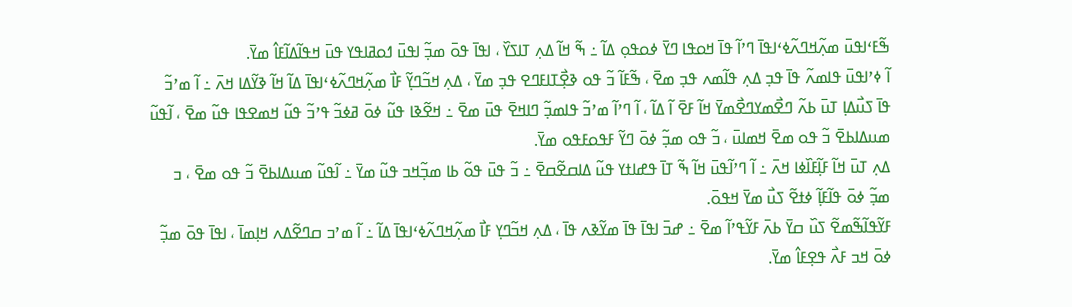ߒ߬ߓߵߊߟߎ߫ ߘߍ߲߬ߞߣߍ߬ߦߵߊߟߊ߫ ߣߴߊ߬ ߟߊ߫ ߞߋߟߊ ߣߌ߫ ߦߋߟߋ߲ ߡߊ߬ ߸ ߒ߬ ߞߊ߬ ߡߍ߲ ߠߊߖߌ߰ ، ߊߟߊ߫ ߟߋ߫ ߘߏ߲߬ ߊߟߎ߫ ߗߋߥߊߟߌ ߟߎ߫ ߞߟߊ߬ߡߊ߬ߓߊ߮ ߘߌ߫.
ߊ߬ ߦߴߊߟߎ߫ ߟߊߘߍ߬ ߟߊ߫ ߟߏ߲ ߡߍ߲ ߟߊ߬ߘߍ ߟߏ߲ ߘߐ߫ ، ߒ߬ߓߊ߬ ߏ߬ ߟߋ ߢߐ߲߯ߠߊߓߣߐ ߟߏ߲ ߘߌ߫ ، ߡߍ߲ ߞߏ߬ߣߌ߲߬ ߓߊ߯ ߘߍ߲߬ߞߣߍ߬ߦߵߊߟߊ߫ ߡߊ߬ ߞߊ߬ ߢߌ߬ߡߊ ߞߍ߫ ߸ ߊ߬ ߘߴߏ߬ ߟߊ߫ ߖߎ߯ߡߊ߲ ߠߎ߫ ߕߍ߬ ߣߐ߯ߘߌߣߐ߯ߘߌ߫ ߞߊ߬ ߓߐ߫ ߊ߬ ߡߊ߬ ، ߊ߬ ߣߴߊ߬ ߘߴߏ߬ ߟߊߘߏ߲߬ ߣߊߞߐ߫ ߟߎ߫ ߘߐ߫ ߸ ߞߐ߬ߢߊ ߟߎ߬ ߦߋ߫ ߥߦߏ߬ ߟߴߏ߬ ߟߎ߬ ߞߘߐߟߊ ߟߎ߬ ߘߐ߫ ، ߊ߬ߟߎ߬ ߘߎߡߊߕߐ߫ ߏ߬ ߟߋ ߘߐ߫ ߞߘߊߎ߫ ، ߏ߬ ߟߋ ߘߏ߲߬ ߦߋ߫ ߣߌ߬ ߓߟߋߓߟߋ ߘߌ߫.
ߡߍ߲ ߠߎ߫ ߞߊ߬ ߓߊ߲߬ߓߊ߰ߦߊ ߞߍ߫ ߸ ߊ߬ ߣߴߊ߬ߟߎ߫ ߞߊ߬ ߒ߬ ߠߊ߫ ߟߝߊߙߌ ߟߎ߬ ߡߊߛߐ߬ߛߐ߫ ߸ ߏ߬ ߟߎ߫ ߟߋ߬ ߕߊ ߘߏ߲߬ߞߏ ߟߎ߬ ߘߌ߫ ߸ ߊ߬ߟߎ߬ ߘߎߡߊߕߐ߫ ߏ߬ ߟߋ ߘߐ߫ ، ߏ ߘߏ߲߬ ߦߋ߫ ߟߊ߬ߓߊ߲߬ ߦߙߐ߬ ߖߎ߯ ߘߌ߫ ߞߟߋ߫.
ߓߌ߬ߟߊ߬ߒ߬ߘߐ߬ ߖߎ߰ ߛߌ߫ ߕߍ߫ ߓߌ߬ߟߴߊ߬ ߘߐ߫ ߸ ߝߏ߫ ߊߟߊ߫ ߟߊ߫ ߘߌ߬ߢߍ ߟߊ߫ ، ߡߍ߲ ߞߏ߬ߣߌ߲ ߓߊ߯ ߘߍ߲߬ߞߣߍ߬ߦߵߊߟߊ߫ ߡߊ߬ ߸ ߊ߬ ߘߴߏ ߛߣߐ߬ߡߍ ߞߊ߲ߘߊ߫ ، ߊߟߊ߫ ߟߋ߫ ߘߏ߲߬ ߦߋ߫ ߞߏ ߓߍ߯ ߟߐ߲ߓߊ߮ ߘߌ߫.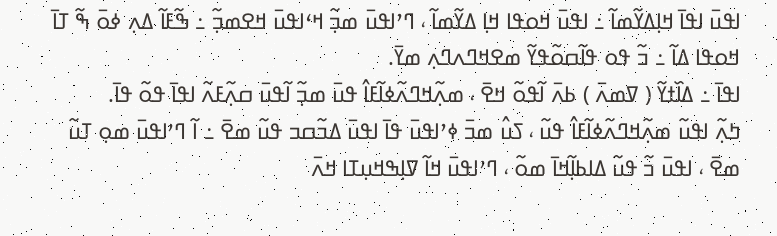ߊߟߎ߫ ߊߟߊ߫ ߞߊ߲ߡߌ߬ߘߊ߬ ߸ ߊߟߎ߫ ߞߋߟߊ ߞߊ߲ ߡߌ߬ߘߊ߬ ، ߣߴߊߟߎ߫ ߘߏ߲߬ ߞߵߊߟߎ߫ ߞߐߘߏ߲߬ ߸ ߒ߬ߓߊ߬ ߡߍ߲ ߦߋ߫ ߒ߬ ߠߊ߫ ߞߋߟߊ ߡߊ߬ ߸ ߏ߬ ߟߋ ߟߊ߬ߛߋ߬ߟߌ߬ ߘߐߞߣߍߣߍ߲ ߘߌ߫.
ߊߟߊ߫ ߸ ߡߊ߰ߙߌ߬ ( ߜߘߍ߫ ) ߕߍ߫ ߊ߬ߟߋ߬ ߞߐ߫ ، ߘߍ߲߬ߞߣߍ߬ߦߊ߬ߓߊ߮ ߟߎ߫ ߘߏ߲߬ ߊ߬ߟߎ߫ ߛߍ߲߬ߓߍ߬ ߊߟߊ߫ ߟߋ߬ ߟߊ߫.
ߤߍ߲߬ ߊߟߎ߬ ߘߍ߲߬ߞߣߍ߬ߦߊ߬ߓߊ߮ ߟߎ߬ ، ߖߎ߮ ߘߏ߫ ߦߴߊߟߎ߫ ߟߊ߫ ߊߟߎ߫ ߡߏ߬ߛߏ ߟߎ߬ ߘߐ߫ ߸ ߊ߬ ߣߴߊߟߎ߫ ߘߋ߲ ߠߎ߬ ߘߐ߫ ، ߊߟߎ߫ ߏ߬ ߟߎ߬ ߡߊߕߊ߲߬ߞߊ߫ ߘߋ߬ ، ߣߴߊߟߎ߫ ߞߊ߬ ߜߊ߲ߒߞߎ߲ߠߊ ߞߍ߫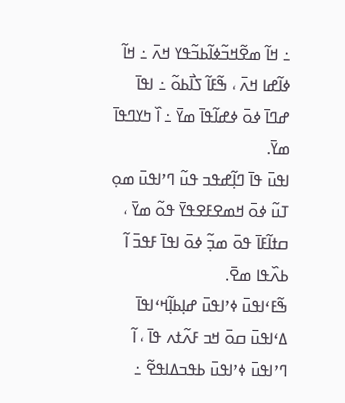߸ ߞߊ߬ ߘߐ߬ߞߏ߬ߦߊ߬ߕߏ߬ߟߌ ߞߍ߫ ߸ ߞߊ߬ ߦߊ߬ߝߊ ߞߍ߫ ، ߒ߬ߓߊ߬ ߖߊ߯ߕߋ߬ ߸ ߊߟߊ߫ ߝߣߊ߫ ߦߋ߫ ߦߝߊ߬ߟߊ߫ ߘߌ߫ ߸ ߊ߰ ߤߌߣߟߊ߫ ߘߌ߫.
ߊߟߎ߫ ߟߊ߫ ߣߊ߲߬ߝߟߏ ߟߎ߬ ߣߴߊߟߎ߫ ߘߋ߲ ߠߎ߬ ߦߋ߫ ߞߘߐߓߐߟߌ߫ ߟߋ߬ ߘߌ߫ ، ߛߙߊ߬ߓߊ߫ ߟߋ߫ ߘߏ߲߬ ߦߋ߫ ߊߟߊ߫ ߓߟߏ߫ ߊ߬ ߕߍ߰ߟߊ ߘߐ߫.
ߒ߬ߓߵߊߟߎ߫ ߦߴߊߟߎ߫ ߝߊ߲ߕߊ߲߬ߞߵߊߟߊ߫ ߡߵߊߟߎ߫ ߛߋ߫ ߞߏ ߓߍ߬ߙߍ ߟߊ߫ ، ߊ߬ ߣߴߊߟߎ߫ ߦߴߊߟߎ߫ ߕߟߏߡߊߟߐ߬ ߸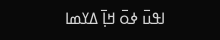ߊߟߎ߫ ߦߋ߫ ߞߊ߲߫ ߡߌߘߊ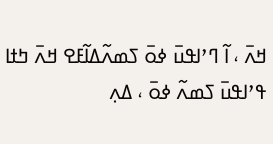ߞߍ߫ ، ߊ߬ ߣߴߊߟߎ߫ ߦߋ߫ ߖߘߍ߬ߡߊ߬ߓߐ ߞߍ߫ ߤߙߊ ߟߴߊߟߎ߫ ߖߘߍ߬ ߦߋ߫ ، ߡߍ߲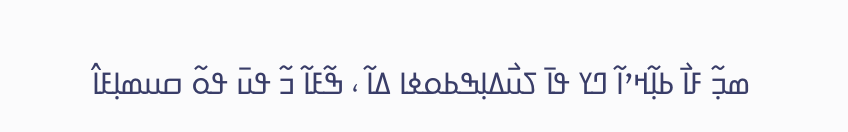ߘߏ߲߬ ߓߊ߯ ߕߊ߲߬ߞߴߊ߬ ߣߌ ߟߊ߫ ߖߎ߯ߡߊ߲ߒߕߋߦߊ ߡߊ߬ ، ߒ߬ߓߊ߬ ߏ߬ ߟߎ߫ ߟߋ߬ ߛߎߘߊ߲ߓߊ߮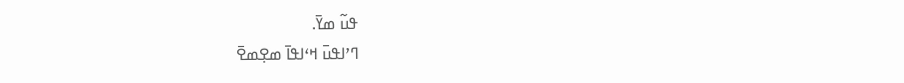ߟߎ߬ ߘߌ߫.
ߣߴߊߟߎ߫ ߞߵߊߟߊ߫ ߘߐ߲ߘߐ߫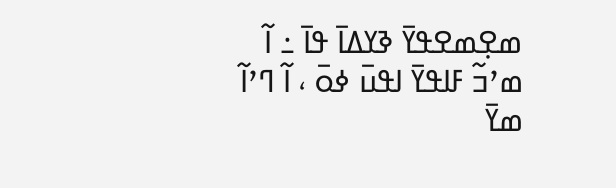ߘߐ߲ߘߐߟߌ߫ ߢߌߡߊ߫ ߟߊ߫ ߸ ߊ߬ ߘߴߏ߬ ߓߊߟߌ߫ ߊߟߎ߫ ߦߋ߫ ، ߊ߬ ߣߴߊ߬ ߘߌ߫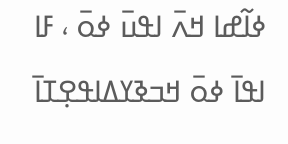ߦߊ߬ߝߊ ߞߍ߫ ߊߟߎ߫ ߦߋ߫ ، ߓߊ ߊߟߊ߫ ߦߋ߫ ߞߏߢߌߡߊߟߐ߲ߠߊ߫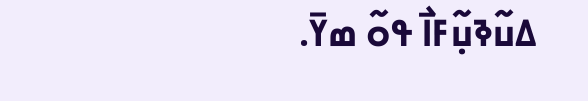ߡߎ߬ߢߎ߲߬ߓߊ߯ ߟߋ߬ ߘߌ߫.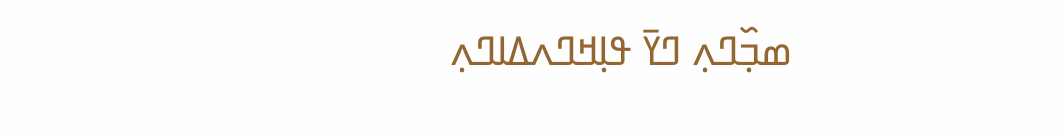ߘߏ߲߰ߣߍ߲ ߣߌ߫ ߟߊ߲ߞߣߍߡߊߣߍ߲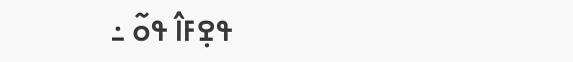ߟߐ߲ߓߊ߮ ߟߋ߬ ߸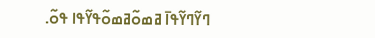ߣߌ߬ߣߌ߬ߟߊ߫ ߥߘߋ߬ߥߘߋ߬ߟߌ߬ߟߊ ߟߋ߬.